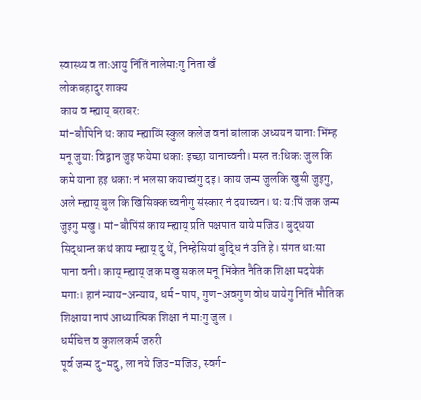स्वास्थ्य व ताःआयु निंतिं नालेमाःगु निता खँ
लोकबहादुर शाक्य
काय व म्ह्याय् बराबर:
मां-बौपिनि थः काय म्ह्याय्पिं स्कुल कलेज वनां बांलाक अध्ययन यानाः भिंम्ह मनू जुयाः विद्वान जुइ फयेमा धकाः इच्छा यानाच्वनी। मस्त तःधिकः जुल कि कमे याना हइ धकाः नं भलसा कयाच्वंगु दइ। काय जन्म जुलकि खुसी जुइगु, अले म्ह्याय् बुल कि खिसिक्क च्वनीगु संस्कार नं दयाच्वन। थः यःपिं जक जन्म जुइगु मखु। मां-बौपिंसं काय म्ह्याय् प्रति पक्षपात याये मजिउ। बुद्धया सिद्धान्त कथं काय म्ह्याय् दु थें, निम्हेसियां बुद्धि नं उति हे। संगत धाःसा पाना वनी। काय् म्ह्याय् जक मखु सकल मनू भिंकेत नैतिक शिक्षा मदयेकं मगाः। हानं न्याय-अन्याय, धर्म-पाप, गुण-अवगुण वोध यायेगु नितिं भौतिक शिक्षाया नापं आध्यात्मिक शिक्षा नं माःगु जुल ।
धर्मचित्त व कुशलकर्म जरुरी
पूर्व जन्म दु-मदु, ला नये जिउ-मजिउ, स्वर्ग-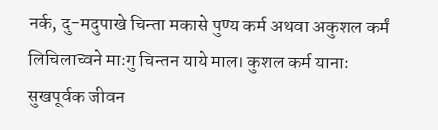नर्क, दु-मदुपाखे चिन्ता मकासे पुण्य कर्म अथवा अकुशल कर्मं लिचिलाच्वने माःगु चिन्तन याये माल। कुशल कर्म यानाः सुखपूर्वक जीवन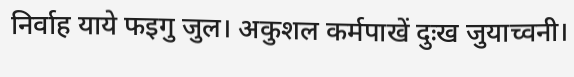निर्वाह याये फइगु जुल। अकुशल कर्मपाखें दुःख जुयाच्वनी।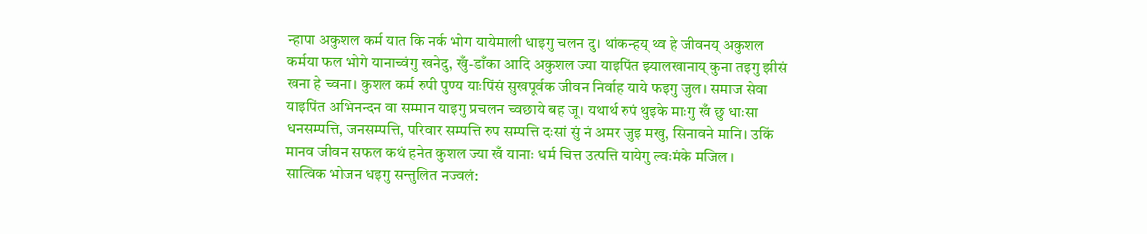न्हापा अकुशल कर्म यात कि नर्क भोग यायेमाली धाइगु चलन दु। थांकन्हय् थ्व हे जीवनय् अकुशल कर्मया फल भोगे यानाच्वंगु खनेदु, खुँ-डाँका आदि अकुशल ज्या याइपिंत झ्यालखानाय् कुना तइगु झीसं खना हे च्वना। कुशल कर्म रुपी पुण्य याःपिंसं सुखपूर्वक जीवन निर्वाह याये फइगु जुल। समाज सेवा याइपिंत अभिनन्दन वा सम्मान याइगु प्रचलन च्वछाये बह जू। यथार्थ रुपं थुइके माःगु खँ छु धाःसा धनसम्पत्ति, जनसम्पत्ति, परिवार सम्पत्ति रुप सम्पत्ति दःसां सुं नं अमर जुइ मखु, सिनावने मानि। उकिं मानव जीवन सफल कथं हनेत कुशल ज्या खँ यानाः धर्म चित्त उत्पत्ति यायेगु ल्वःमंके मजिल ।
सात्विक भोजन धइगु सन्तुलित नज्वलं: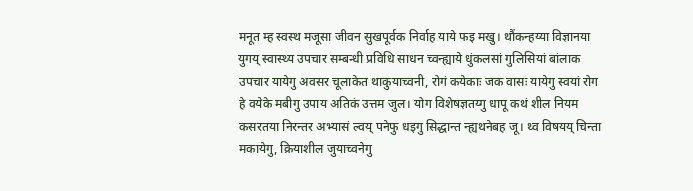मनूत म्ह स्वस्थ मजूसा जीवन सुखपूर्वक निर्वाह याये फइ मखु। थौंकन्हय्या विज्ञानया युगय् स्वास्थ्य उपचार सम्बन्धी प्रविधि साधन च्वन्ह्याये धुंकलसां गुलिसियां बांलाक उपचार यायेगु अवसर चूलाकेत थाकुयाच्वनी, रोगं कयेकाः जक वासः यायेगु स्वयां रोग हे वयेके मबीगु उपाय अतिकं उत्तम जुल। योग विशेषज्ञतय्गु धापू कथं शील नियम कसरतया निरन्तर अभ्यासं ल्वय् पनेफु धइगु सिद्धान्त न्ह्यथनेबह जू। थ्व विषयय् चिन्ता मकायेगु, क्रियाशील जुयाच्वनेगु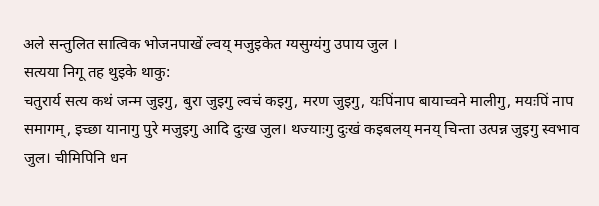अले सन्तुलित सात्विक भोजनपाखें ल्वय् मजुइकेत ग्यसुग्यंगु उपाय जुल ।
सत्यया निगू तह थुइके थाकु:
चतुरार्य सत्य कथं जन्म जुइगु, बुरा जुइगु ल्वचं कइगु, मरण जुइगु, यःपिंनाप बायाच्वने मालीगु, मयःपिं नाप समागम्, इच्छा यानागु पुरे मजुइगु आदि दुःख जुल। थज्याःगु दुःखं कइबलय् मनय् चिन्ता उत्पन्न जुइगु स्वभाव जुल। चीमिपिनि धन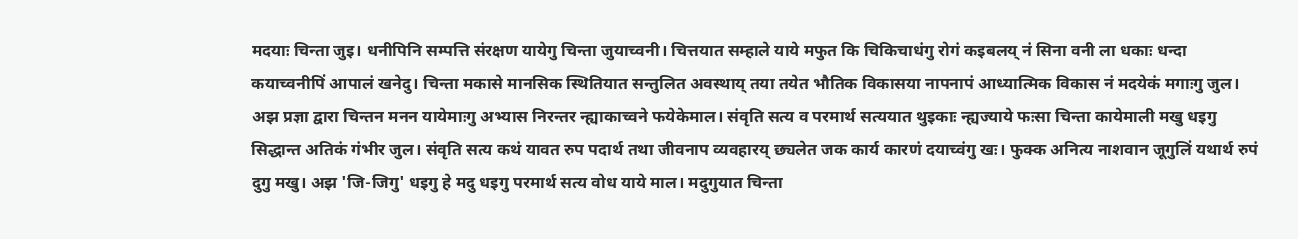मदयाः चिन्ता जुइ। धनीपिनि सम्पत्ति संरक्षण यायेगु चिन्ता जुयाच्वनी। चित्तयात सम्हाले याये मफुत कि चिकिचाधंगु रोगं कइबलय् नं सिना वनी ला धकाः धन्दा कयाच्वनीपिं आपालं खनेदु। चिन्ता मकासे मानसिक स्थितियात सन्तुलित अवस्थाय् तया तयेत भौतिक विकासया नापनापं आध्यात्मिक विकास नं मदयेकं मगाःगु जुल। अझ प्रज्ञा द्वारा चिन्तन मनन यायेमाःगु अभ्यास निरन्तर न्ह्याकाच्वने फयेकेमाल। संवृति सत्य व परमार्थ सत्ययात थुइकाः न्ह्यज्याये फःसा चिन्ता कायेमाली मखु धइगु सिद्धान्त अतिकं गंभीर जुल। संवृति सत्य कथं यावत रुप पदार्थ तथा जीवनाप व्यवहारय् छ्यलेत जक कार्य कारणं दयाच्वंगु खः। फुक्क अनित्य नाशवान जूगुलिं यथार्थ रुपं दुगु मखु। अझ 'जि-जिगु' धइगु हे मदु धइगु परमार्थ सत्य वोध याये माल। मदुगुयात चिन्ता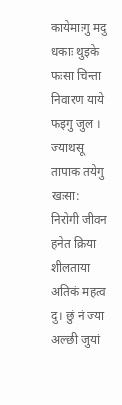कायेमाःगु मदु धकाः थुइके फःसा चिन्ता निवारण याये फइगु जुल ।
ज्याथसू तापाक तयेगु खःसा:
निरोगी जीवन हनेत क्रिया शीलताया अतिकं महत्व दु। छुं नं ज्या अल्छी जुयां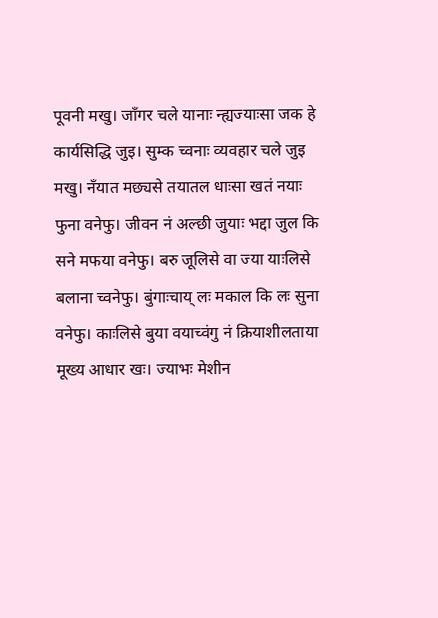पूवनी मखु। जाँगर चले यानाः न्ह्यज्याःसा जक हे कार्यसिद्धि जुइ। सुम्क च्वनाः व्यवहार चले जुइ मखु। नँयात मछ्यसे तयातल धाःसा खतं नयाः फुना वनेफु। जीवन नं अल्छी जुयाः भद्दा जुल कि सने मफया वनेफु। बरु जूलिसे वा ज्या याःलिसे बलाना च्वनेफु। बुंगाःचाय् लः मकाल कि लः सुना वनेफु। काःलिसे बुया वयाच्वंगु नं क्रियाशीलताया मूख्य आधार खः। ज्याभः मेशीन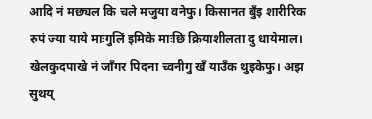आदि नं मछ्यल कि चले मजुया वनेफु। किसानत बुँइ शारीरिक रुपं ज्या याये माःगुलिं इमिके माःछि क्रियाशीलता दु धायेमाल। खेलकुदपाखे नं जाँगर पिदना च्वनीगु खँ याउँक थुइकेफु। अझ सुथय्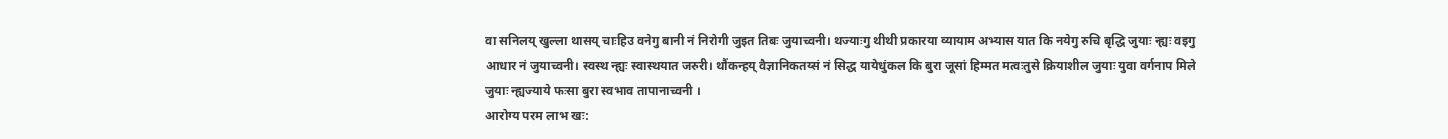वा सनिलय् खुल्ला थासय् चाःहिउ वनेगु बानी नं निरोगी जुइत तिबः जुयाच्वनी। थज्याःगु थीथी प्रकारया व्यायाम अभ्यास यात कि नयेगु रुचि बृद्धि जुयाः न्ह्यः वइगु आधार नं जुयाच्वनी। स्वस्थ न्ह्यः स्वास्थयात जरुरी। थौंकन्हय् वैज्ञानिकतय्सं नं सिद्ध यायेधुंकल कि बुरा जूसां हिम्मत मत्वःतुसे क्रियाशील जुयाः युवा वर्गनाप मिले जुयाः न्ह्यज्याये फःसा बुरा स्वभाव तापानाच्वनी ।
आरोग्य परम लाभ खः: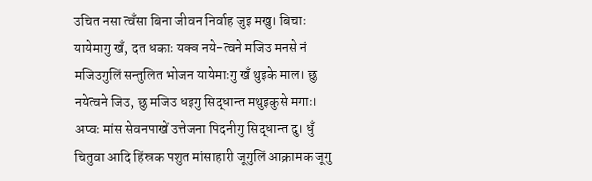उचित नसा त्वँसा बिना जीवन निर्वाह जुइ मखु। बिचाः यायेमागु खँ, दत धकाः यक्व नये-त्वने मजिउ मनसे नं मजिउगुलिं सन्तुलित भोजन यायेमाःगु खँ थुइके माल। छु नयेत्वने जिउ, छु मजिउ धइगु सिद्धान्त मथुइकुसे मगाः। अप्वः मांस सेवनपाखें उत्तेजना पिदनीगु सिद्धान्त दु। धुँ चितुवा आदि हिंस्रक पशुत मांसाहारी जूगुलिं आक्रामक जूगु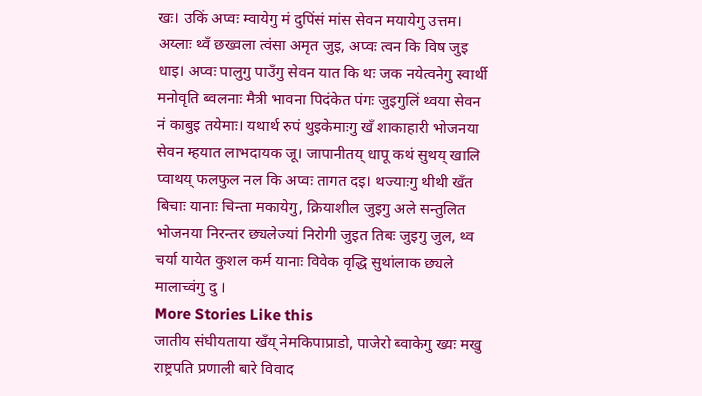खः। उकिं अप्वः म्वायेगु मं दुपिंसं मांस सेवन मयायेगु उत्तम। अय्लाः थ्वँ छख्वला त्वंसा अमृत जुइ, अप्वः त्वन कि विष जुइ धाइ। अप्वः पालुगु पाउँगु सेवन यात कि थः जक नयेत्वनेगु स्वार्थी मनोवृति ब्वलनाः मैत्री भावना पिदंकेत पंगः जुइगुलिं थ्वया सेवन नं काबुइ तयेमाः। यथार्थ रुपं थुइकेमाःगु खँ शाकाहारी भोजनया सेवन म्हयात लाभदायक जू। जापानीतय् धापू कथं सुथय् खालि प्वाथय् फलफुल नल कि अप्वः तागत दइ। थज्याःगु थीथी खँत बिचाः यानाः चिन्ता मकायेगु, क्रियाशील जुइगु अले सन्तुलित भोजनया निरन्तर छ्यलेज्यां निरोगी जुइत तिबः जुइगु जुल, थ्व चर्या यायेत कुशल कर्म यानाः विवेक वृद्धि सुथांलाक छ्यले मालाच्वंगु दु ।
More Stories Like this
जातीय संघीयताया खँय् नेमकिपाप्राडो, पाजेरो ब्वाकेगु ख्यः मखु
राष्ट्रपति प्रणाली बारे विवाद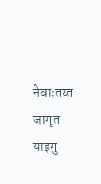नेवाःतय्त जागृत याइगु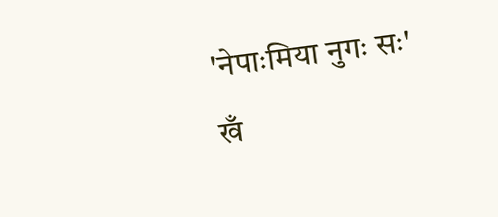'नेपाःमिया नुगः सः'
खँ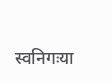स्वनिगःया